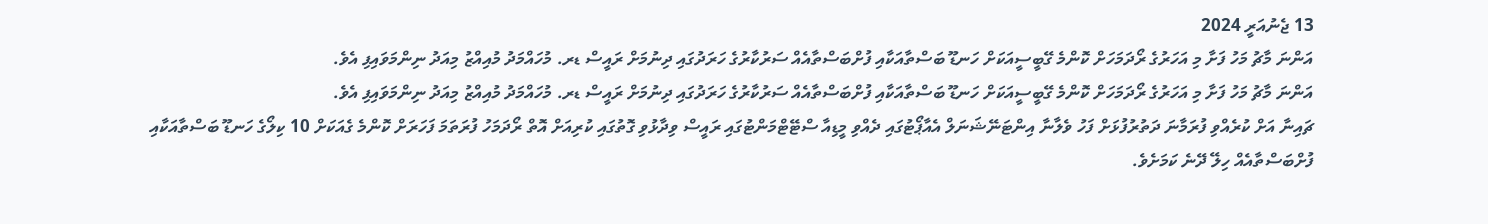13 ޖެނުއަރީ 2024
އަންނަ މާޗު މަހު ފަށާ މި އަހަރުގެ ރޯދަމަހަށް ކޮންމެ ގޭބީސީއަކަށް ހަނޑޫ ބަސްތާއަކާއި ފުށްބަސްތާއެއް ސަރުކާރުގެ ހަރަދުގައި ދިނުމަށް ރައީސް ޑރ. މުހައްމަދު މުއިއްޒު މިއަދު ނިންމަވައިފި އެވެ.
އަންނަ މާޗު މަހު ފަށާ މި އަހަރުގެ ރޯދަމަހަށް ކޮންމެ ގޭބީސީއަކަށް ހަނޑޫ ބަސްތާއަކާއި ފުށްބަސްތާއެއް ސަރުކާރުގެ ހަރަދުގައި ދިނުމަށް ރައީސް ޑރ. މުހައްމަދު މުއިއްޒު މިއަދު ނިންމަވައިފި އެވެ.
ޗައިނާ އަށް ކުރެއްވި ފުރަމާނަ ދަތުރުފުޅަށް ފަހު ވެލާނާ އިންޓަނޭޝަނަލް އެއާޕޯޓުގައި ދެއްވި މީޑިއާ ސްޓޭޓްމަންޓުގައި ރައީސް ވިދާޅުވި ގޮތުގައި ކުރިއަށް އޮތް ރޯދަމަހު ފުރަތަމަ ފަހަރަށް ކޮންމެ ގެއަކަށް 10 ކިލޯގެ ހަނޑޫ ބަސްތާއަކާއި ފުށްބަސްތާއެއް ހިލޭ ދޭނެ ކަމަށެވެ.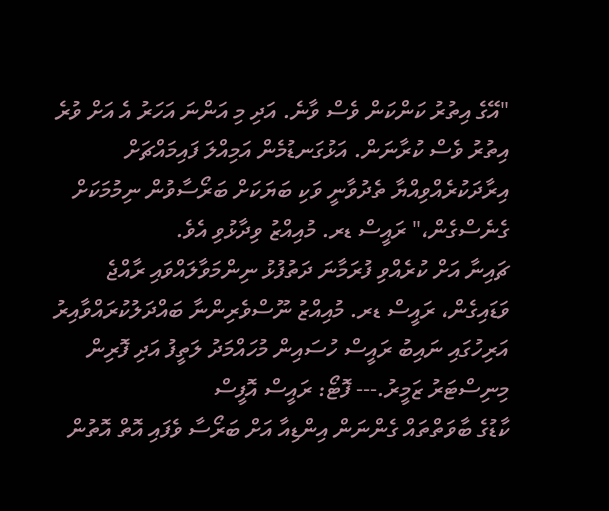"އޭގެ އިތުރު ކަންކަން ވެސް ވާނެ. އަދި މި އަންނަ އަހަރު އެ އަށް ވުރެ އިތުރު ވެސް ކުރާނަން. އަޅުގަނޑުމެން އަމިއްލަ ފައިމައްޗަށް އިރާދަކުރެއްވިއްޔާ ތެދުވާނީ ވަކި ބަޔަކަށް ބަރޯސާވުން ނިމުމަކަށް ގެނެސްގެން،" ރައީސް ޑރ. މުއިއްޒު ވިދާޅުވި އެވެ.
ޗައިނާ އަށް ކުރެއްވި ފުރަމާނަ ދަތުފުޅު ނިންމަވާލައްވައި ރާއްޖެ ވަޑައިގެން، ރައީސް ޑރ. މުއިއްޒު ނޫސްވެރިންނާ ބައްދަލުކުރައްވާއިރު އަރިހުގައި ނައިބު ރައީސް ހުސައިން މުހައްމަދު ލަތީފު އަދި ފޮރިން މިނިސްޓަރު ޒަމީރު.--- ފޮޓޯ: ރައީސް އޮފީސް
ކާޑުގެ ބާވަތްތައް ގެންނަން އިންޑިއާ އަށް ބަރޯސާ ވެފައި އޮތް އޮތުން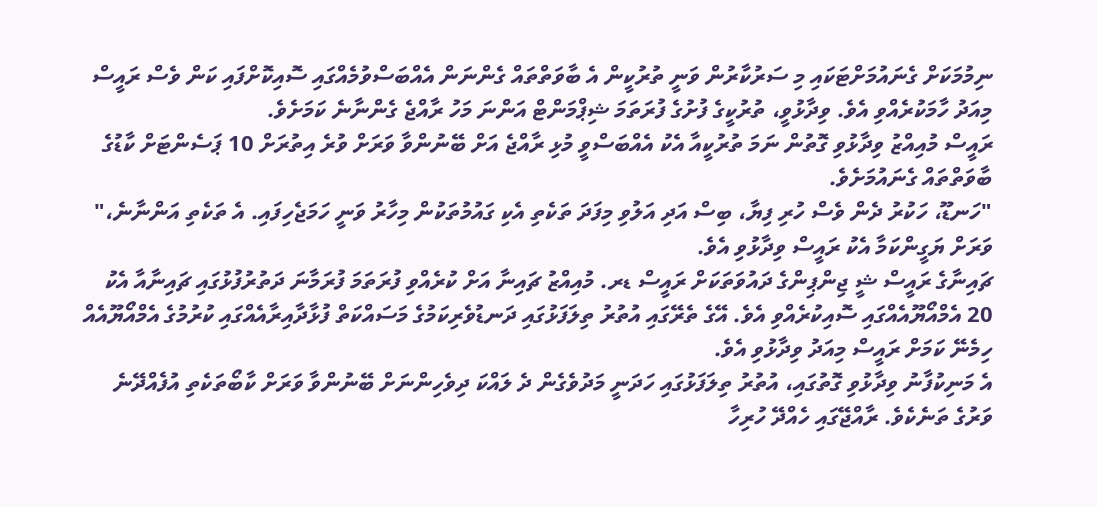ނިމުމަކަށް ގެނައުމަށްޓަކައި މި ސަރުކާރުން ވަނީ ތުރުކީން އެ ބާވަތްތައް ގެންނަން އެއްބަސްވުމެއްގައި ސޮއިކޮށްފައި ކަން ވެސް ރައީސް މިއަދު ހާމަކުރެއްވި އެވެ. ވިދާޅުވީ، ތުރުކީގެ ފުށުގެ ފުރަތަމަ ޝިޕްމަންޓް އަންނަ މަހު ރާއްޖެ ގެންނާނެ ކަމަށެވެ.
ރައީސް މުއިއްޒު ވިދާޅުވި ގޮތުން ނަމަ ތުރުކީއާ އެކު އެއްބަސްވީ މުޅި ރާއްޖެ އަށް ބޭނުންވާ ވަރަށް ވުރެ އިތުރަށް 10 ޕަސެންޓަށް ކާޑުގެ ބާވަތްތައް ގެނައުމަށެވެ.
"ހަނޑޫ، ހަކުރު ދެން ވެސް ހުރި ފިޔާ، ބިސް އަދި އަލުވި މިފަދަ ތަކެތި އެކި ގައުމުތަކުން މިހާރު ވަނީ ހަމަޖެހިފައި. އެ ތަކެތި އަންނާނެ،" ވަރަށް ޔަގީންކަމާ އެކު ރައީސް ވިދާޅުވި އެވެ.
ޗައިނާގެ ރައީސް ޝީ ޖިންޕިންގެ ދައުވަތަކަށް ރައީސް ޑރ. މުއިއްޒު ޗައިނާ އަށް ކުރެއްވި ފުރަތަމަ ފުރަމާނަ ދަތުރުފުޅުގައި ޗައިނާއާ އެކު 20 އެމްއޯޔޫއެއްގައި ސޮއިކުރެއްވި އެވެ. އޭގެ ތެރޭގައި އުތުރު ތިލަފަޅުގައި ދަނޑުވެރިކަމުގެ މަސައްކަތް ފުޅާދާއިރާއެއްގައި ކުރުމުގެ އެމްއޯޔޫއެއް ހިމެނޭ ކަމަށް ރައީސް މިއަދު ވިދާޅުވި އެވެ.
އެ މަނިކުފާނު ވިދާޅުވި ގޮތުގައި، އުތުރު ތިލަފަޅުގައި ހަދަނީ މަދުވެގެން ދެ ލައްކަ ދިވެހިންނަށް ބޭނުންވާ ވަރަށް ކާބޯތަކެތި އުފެއްދޭނެ ވަރުގެ ތަނެކެވެ. ރާއްޖޭގައި ހެއްދޭ ހުރިހާ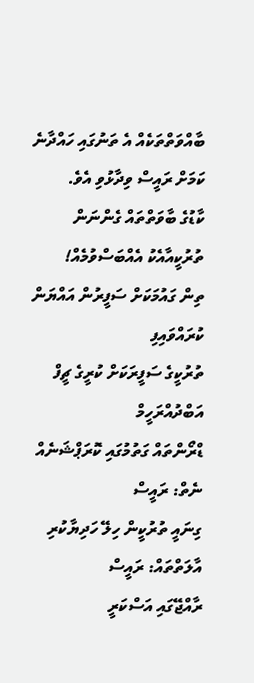ބާއްވަތްތަކެއް އެ ތަނުގައި ހައްދާނެ ކަމަށް ރައީސް ވިދާޅުވި އެވެ.
ކާޑުގެ ބާވަތްތައް ގެންނަން ތުރުކީއާއެކު އެއްބަސްވުމެއް!
ތިން ގައުމަކަށް ސަފީރުން އައްޔަން ކުރައްވައިފި
ތުރުކީގެ ސަފީރަކަށް ކުރީގެ ޗީފް އަބްދުއްރަހީމް
ޑްރޯންތައް ގަތުމުގައި ކޮރަޕްޝަނެއް ނެތް: ރައީސް
ގިނައީ ތުރުކީން ހިލޭ ހަދިޔާކުރި އާލަތްތައް: ރައީސް
ރާއްޖޭގައި އަސްކަރީ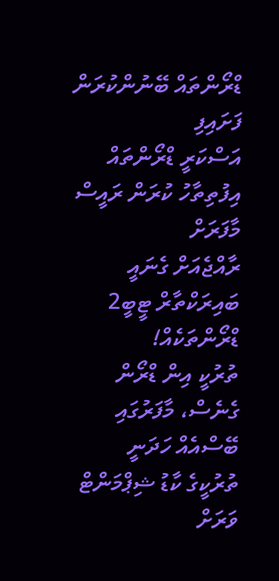ޑްރޯންތައް ބޭނުންކުރަން ފަށައިފި
އަސްކަރީ ޑްރޯންތައް އިފުތިތާހު ކުރަން ރައީސް މާފަރަށް
ރާއްޖެއަށް ގެނައީ ބައިރަކްތާރް ޓީބީ2 ޑްރޯންތަކެއް!
ތުރުކީ އިން ޑްރޯން ގެނެސް، މާފަރުގައި ބޭސްއެއް ހަދަނީ
ތުރުކީގެ ކާޑު ޝިޕްމަންޓް ވަރަށް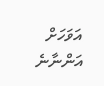އަވަހަށް އަންނާނެ